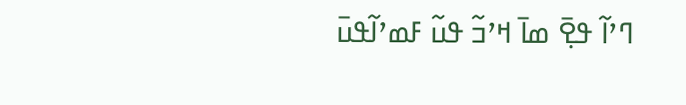ߣߴߊ߬ ߟߐ߲߫ ߘߊ߫ ߞߴߏ߬ ߟߎ߬ ߓߘߴߊ߬ߟߎ߫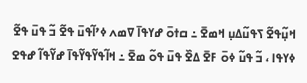ߞߎ߲߬ߟߐ߬ ߖߟߎ߬ߡߎ߲ ߞߘߐ߫ ߸ ߛߙߋ߫ ߝߌߟߊ߫ ߜߘߍ ߦߴߊ߬ߟߎ߫ ߟߐ߬ ߏ߬ ߟߎ߫ ߟߐ߬ ߦߌߟߊ ، ߏ߬ ߟߎ߬ ߦߋ߫ ߓߐ߫ ߡߐ߰ ߟߎ߫ ߟߋ߬ ߘߐ߫ ߸ ߞߊ߬ߟߌ߬ߟߌ߬ߟߊ߫ ߝߌ߬ߟߊ߬ ߝߟߐ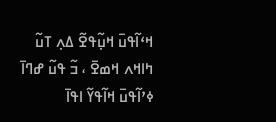ߞߵߊ߬ߟߎ߫ ߞߎ߲߬ߟߐ߬ ߡߍ߲ ߠߎ߬ ߤߊߞߍ ߞߘߐ߫ ، ߏ߬ ߟߎ߬ ߝߣߊ߫ ߦߴߊ߬ߟߎ߫ ߞߊ߬ߟߌ߬ ߊߟߊ߫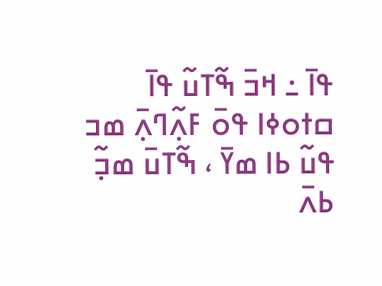ߟߊ߫ ߸ ߞߏ߫ ߒ߬ߠߎ߬ ߟߊ߫ ߛߙߋߦߊ ߟߋ߫ ߓߍ߲߬ߣߍ߲߫ ߘߏ ߟߎ߬ ߕߊ ߘߌ߫ ، ߒ߬ߠߎ߫ ߘߏ߲߬ ߕߍ߫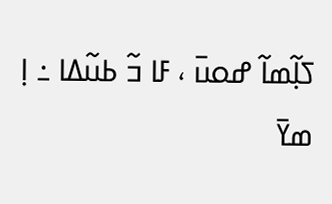ߖߊ߲߬ߘߊ߬ ߝߋߎ߫ ، ߓߊ ߏ߬ ߕߎ߬ߡߊ ߸ ߊ߲ ߘߌ߫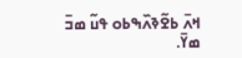ߞߍ߫ ߕߐ߬ߢߍ߰ߒߕߋ ߟߎ߬ ߘߏ߫ ߘߌ߫.